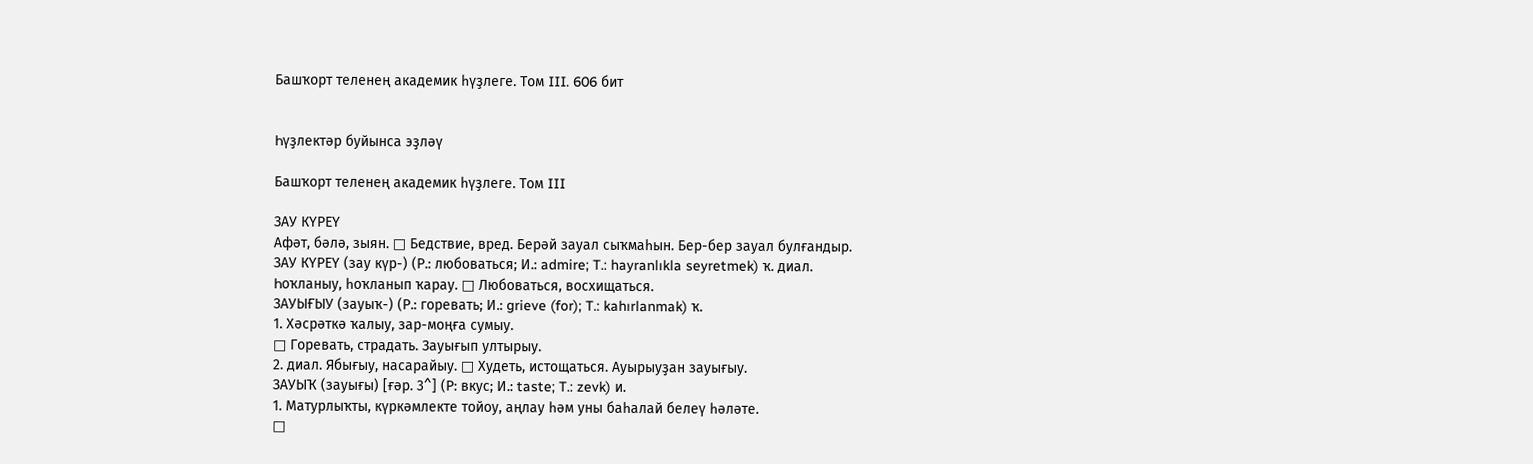Башҡорт теленең академик һүҙлеге. Том III. 606 бит


Һүҙлектәр буйынса эҙләү

Башҡорт теленең академик һүҙлеге. Том III

ЗАУ КҮРЕҮ
Афәт, бәлә, зыян. □ Бедствие, вред. Берәй зауал сыҡмаһын. Бер-бер зауал булғандыр.
ЗАУ КҮРЕҮ (зау күр-) (Р.: любоваться; И.: admire; T.: hayranlıkla seyretmek) ҡ. диал.
Һоҡланыу, һоҡланып ҡарау. □ Любоваться, восхищаться.
ЗАУЫҒЫУ (зауыҡ-) (Р.: горевать; И.: grieve (for); T.: kahırlanmak) ҡ.
1. Хәсрәткә ҡалыу, зар-моңға сумыу.
□ Горевать, страдать. Зауығып ултырыу.
2. диал. Ябығыу, насарайыу. □ Худеть, истощаться. Ауырыуҙан зауығыу.
ЗАУЫҠ (зауығы) [ғәр. 3^] (Р: вкус; И.: taste; T.: zevk) и.
1. Матурлыҡты, күркәмлекте тойоу, аңлау һәм уны баһалай белеү һәләте.
□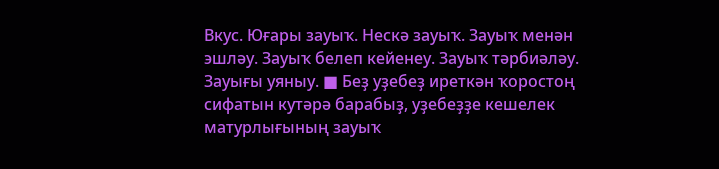Вкус. Юғары зауыҡ. Нескә зауыҡ. Зауыҡ менән эшләу. Зауыҡ белеп кейенеу. Зауыҡ тәрбиәләу. Зауығы уяныу. ■ Беҙ уҙебеҙ иреткән ҡоростоң сифатын кутәрә барабыҙ, уҙебеҙҙе кешелек матурлығының зауыҡ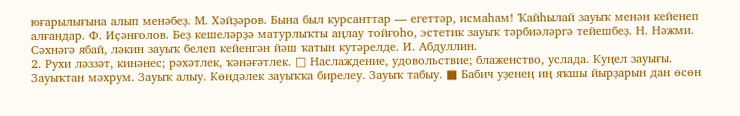юғарылығына алып менәбеҙ. М. Хәйҙәров. Бына был курсанттар — егеттәр, исмаһам! Ҡайһылай зауыҡ менән кейенеп алғандар. Ф. Иҫәнғолов. Беҙ кешеләрҙә матурлыҡты аңлау тойғоһо, эстетик зауыҡ тәрбиәләргә тейешбеҙ. Н. Нәжми. Сәхнәгә ябай, ләкин зауыҡ белеп кейенгән йәш ҡатын кутәрелде. И. Абдуллин.
2. Рухи ләззәт, кинәнес; рәхәтлек, ҡәнәғәтлек. □ Наслаждение, удовольствие; блаженство, услада. Куңел зауығы. Зауыҡтан мәхрум. Зауыҡ алыу. Көндәлек зауыҡҡа бирелеу. Зауыҡ табыу. ■ Бабич уҙенең иң яҡшы йырҙарын дан өсөн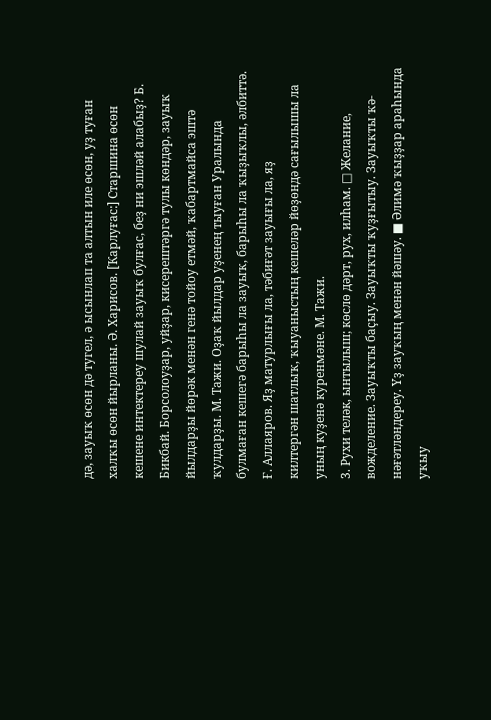дә, зауыҡ өсөн дә тугел, ә ысынлап та алтын иле өсөн, уҙ туған халҡы өсөн йырланы. Ә. Харисов. [Ҡарлуғас:] Старшина өсөн кешене интектереу шулай зауыҡ булғас, беҙ ни эшләй алабыҙ? Б. Бикбай. Борсолоуҙар, уйҙар, кисерештәргә тулы көндәр, зауыҡ йылдарҙы йөрәк менән генә тойоу етмәй, ҡабартмайса эштә ҡулдарҙы. М. Тажи. Оҙаҡ йылдар уҙенең тыуған Уралында булмаған кешегә барыһы ла зауыҡ, барыһы ла ҡыҙыҡлы, әлбиттә. Ғ. Аллаяров. Яҙ матурлығы ла, тәбиғәт зауығы ла, яҙ
килтергән шатлыҡ, ҡыуаныстың кешеләр йөҙөндә сағылышы ла уның куҙенә куренмәне. М. Тажи.
3. Рухи теләк, ынтылыш; көслө дәрт, рух, илһам. □ Желание, вожделение. Зауыҡты баҫыу. Зауыҡты ҡуҙғытыу. Зауыҡты ҡә-нәғәтләндереу. Үҙ зауҡың менән йәшәу. ■ Әлимә ҡыҙҙар араһында уҡыу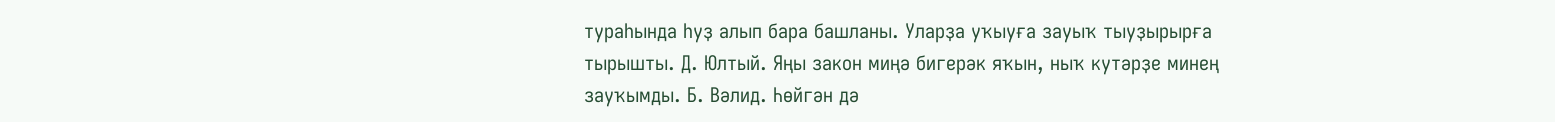тураһында һуҙ алып бара башланы. Уларҙа уҡыуға зауыҡ тыуҙырырға тырышты. Д. Юлтый. Яңы закон миңә бигерәк яҡын, ныҡ кутәрҙе минең зауҡымды. Б. Вәлид. Һөйгән дә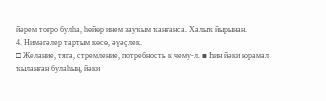йәрем тоғро булһа, һөйөр инем зауҡым ҡанғанса. Халыҡ йырынан.
4. Нимәгәлер тартым көсө, әүәҫлек.
□ Желание, тяга, стремление, потребность к чему-л. ■ Һин йәки юрамал ҡыланған булаһың, йәки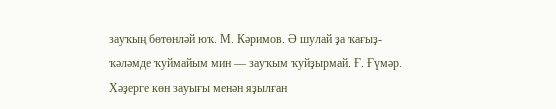зауҡың бөтөнләй юҡ. М. Кәримов. Ә шулай ҙа ҡағыҙ-ҡәләмде ҡуймайым мин — зауҡым ҡуйҙырмай. Ғ. Ғүмәр. Хәҙерге көн зауығы менән яҙылған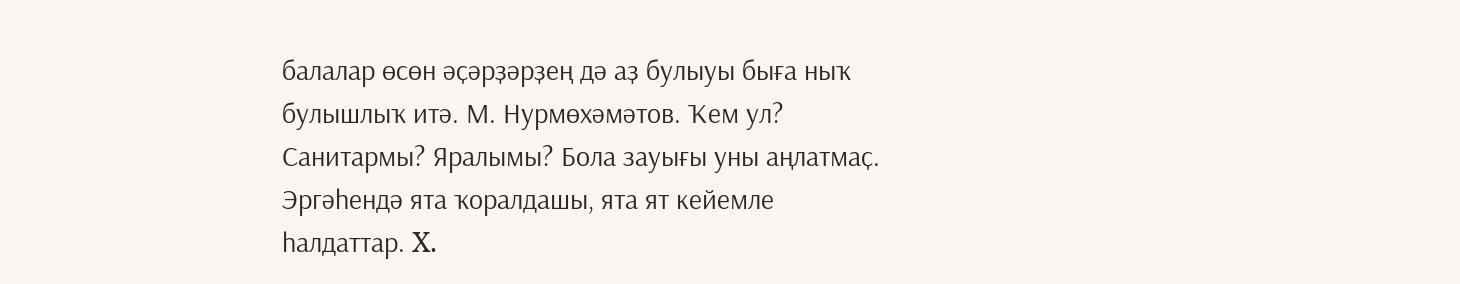балалар өсөн әҫәрҙәрҙең дә аҙ булыуы быға ныҡ булышлыҡ итә. М. Нурмөхәмәтов. Ҡем ул? Санитармы? Яралымы? Бола зауығы уны аңлатмаҫ. Эргәһендә ята ҡоралдашы, ята ят кейемле һалдаттар. X.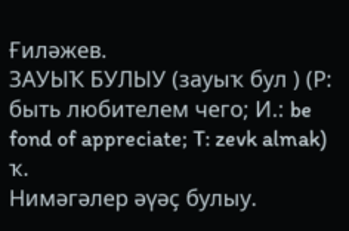Ғиләжев.
ЗАУЫҠ БУЛЫУ (зауыҡ бул ) (Р: быть любителем чего; И.: be fond of appreciate; T: zevk almak) ҡ.
Нимәгәлер әүәҫ булыу.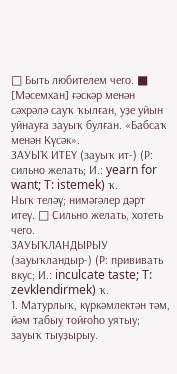□ Быть любителем чего. ■ [Мәсемхан] ғәскәр менән сәхрәлә сауҡ ҡылған, уҙе уйын уйнауға зауыҡ булған. «Бабсаҡ менән Күсәк».
ЗАУЫҠ ИТЕҮ (зауыҡ ит-) (Р: сильно желать; И.: yearn for want; T: istemek) ҡ.
Ныҡ теләү; нимәгәлер дәрт итеү. □ Сильно желать, хотеть чего.
ЗАУЫҠЛАНДЫРЫУ (зауыҡландыр-) (Р: прививать вкус; И.: inculcate taste; T: zevklendirmek) ҡ.
1. Матурлыҡ, күркәмлектән тәм, йәм табыу тойғоһо уятыу; зауыҡ тыуҙырыу.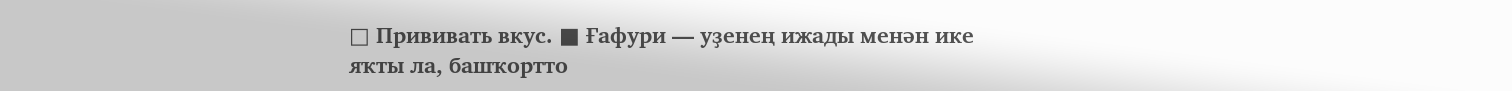□ Прививать вкус. ■ Ғафури — уҙенең ижады менән ике яҡты ла, башҡортто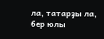ла, татарҙы ла, бер юлы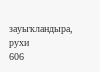зауыҡландыра, рухи
606